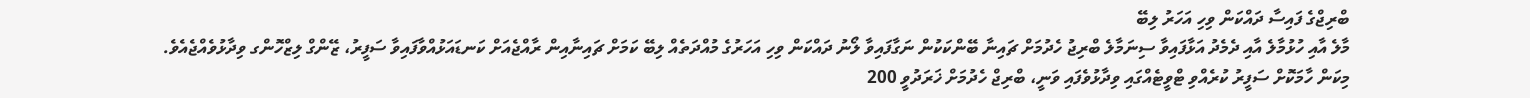ބްރިޖްގެ ފައިސާ ދައްކަން ވިހި އަހަރު ލިބޭ
މާލެ އާއި ހުޅުމާލެ އާއި ދެމެދު އަޅާފައިވާ ސިނަމާލެ ބްރިޖު ހެދުމަށް ޗައިނާ ބޭންކަކުން ނަގާފައިވާ ލޯނު ދައްކަން ވިހި އަހަރުގެ މުއްދަތެއް ލިބޭ ކަމަށް ޗައިނާއިން ރާއްޖެއަށް ކަނޑައަޅުއްވާފައިވާ ސަފީރު، ޒޭންގް ލިޒްހޮންގ ވިދާޅުވެއްޖެއެވެ.
މިކަން ހާމަކޮށް ސަފީރު ކުރެއްވި ޓްވީޓެއްގައި ވިދާޅުވެފައި ވަނީ، ބްރިޖް ހެދުމަށް ޚަރަދުވީ 200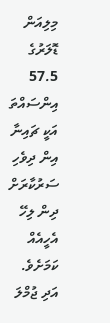މިލިއަން ޑޮލަރުގެ 57.5 އިންސައްތަ އަކީ ޗައިނާ އިން ދިވެހި ސަރުކާރަށް ދިން ލިހޭ އެހީއެއް ކަމަށެވެ. އަދި ޖުމްލަ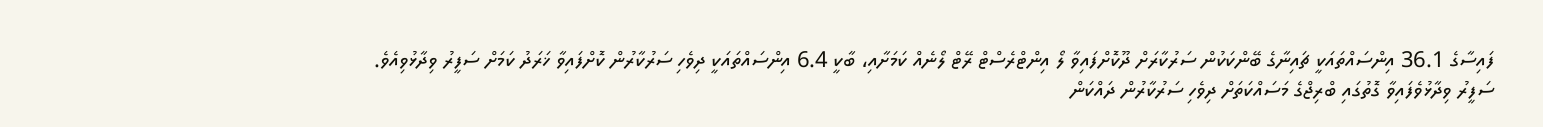ފައިސާގެ 36.1 އިންސައްތައަކީ ޗައިނާގެ ބޭންކަކުން ސަރުކާރަށް ދޫކޮށްފައިވާ ލޯ އިންޓްރެސްޓް ރޭޓް ލޯނެއް ކަމަށާއި، ބާކީ 6.4 އިންސައްތައަކީ ދިވެހި ސަރުކާރުން ކޮށްފައިވާ ޚަރަދު ކަމަށް ސަފީރު ވިދާޅުވިއެވެ.
ސަފީރު ވިދާޅުވެފައިވާ ގޮތުގައި ބްރިޖްގެ މަސައްކަތަށް ދިވެހި ސަރުކާރުން ދައްކަން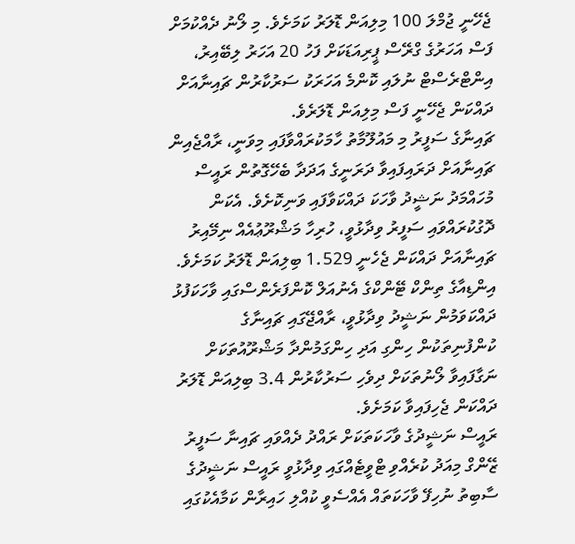ޖެހޭނީ ޖުމްލަ 100 މިލިއަން ޑޮލަރު ކަމަށެވެ. މި ލޯނު ދެއްކުމަށް ފަސް އަހަރުގެ ގްރޭސް ޕީރިއަޑަކަށް ފަހު 20 އަހަރު ލިބޭއިރު، އިންޓްރެސްޓް ނުލައި ކޮންމެ އަހަރަކު ސަރުކާރުން ޗައިނާއަށް ދައްކަން ޖެހޭނީ ފަސް މިލިއަން ޑޮލަރެވެ.
ޗައިނާގެ ސަފީރު މި މައުލޫމާތު ހާމަކުރައްވާފައި މިވަނީ، ރާއްޖެއިން ޗައިނާއަށް ދަރައިފައިވާ ދަރަނީގެ އަދަދާ ބެހޭގޮތުން ރައީސް މުހައްމަދު ނަޝީދު ވާހަކަ ދައްކަވާފައި ވަނިކޮށެވެ. އެކަން ދޮގުކުރައްވައި ސަފީރު ވިދާޅުވީ، ހުރިހާ މަޝްރޫޢުއެއް ނިމޭއިރު ޗައިނާއަށް ދައްކަން ޖެހެނީ 1.529 ބިލިއަން ޑޮލަރު ކަމަށެވެ.
އިންޑިއާގެ ތިންކް ޓޭންކްގެ އެނުއަލް ކޮންފަރެންސްގައި ވާހަކަފުޅު ދައްކަވަމުން ނަޝީދު ވިދާޅުވީ، ރާއްޖޭގައި ޗައިނާގެ ކުންފުނިތަކުން ހިންގި އަދި ހިންގަމުންދާ މަޝްރޫއުތަކަށް ނަގާފައިވާ ލޯނުތަކަށް ދިވެހި ސަރުކާރުން 3.4 ބިލިއަން ޑޮލަރު ދައްކަން ޖެހިފައިވާ ކަމަށެވެ.
ރައީސް ނަޝީދުގެ ވާހަކަތަކަށް ރައްދު ދެއްވައި ޗައިނާ ސަފީރު ޒޭންގް މިއަދު ކުރެއްވި ޓްވީޓެއްގައި ވިދާޅުވީ ރައީސް ނަޝީދުގެ ސާބިތު ނުހިފޭ ވާހަކަތައް އެއްސެވީ ކުއްލި ހައިރާން ކަމާއެކުގައި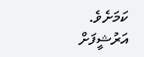ކަމަށެވެ.
އަރުޝީފަށް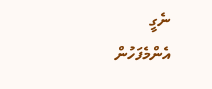ނެގީ
އެންމެފަހުން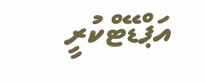އަޕްޑޭޓްކުރީ